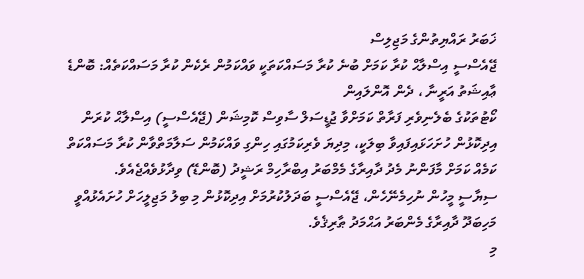ޚަބަރު ރައްޔިތުންގެ މަޖިލިސް
ޖޭއެސްސީ އިސްލާޙް ކުރާ ކަމަށް ބުނެ ކުރާ މަސައްކަތަކީ ވައްކަމުން ރެކެން ކުރާ މަސައްކަތެއް: ބޮންޑެ
ޢާއިޝަތު އަރީނާ ، ދެން އޮންލައިން
ކޯޓުތަކުގެ ބެލެނިވެރި ފަރާތް ކަމަށްވާ ޖުޑީސަލް ސާވިސް ކޮމިޝަން (ޖޭއެސްސީ) އިސްލާޙް ކުރަން އިދިކޮޅުން ހުށަހަޅައިފައިވާ ބިލަކީ، މިދިޔަ ވެރިކަމުގައި ހިންގި ވައްކަމުން ސަލާމަތްވާން ކުރާ މަސައްކަތް ކަމެއް ކަމަށް މާފަންނު މެދު ދާއިރާގެ މެމްބަރު އިބްރާހިމް ރަޝީދު (ބޮންޑޭ) ވިދާޅުވެއްޖެއެވެ.
ސިޔާސީ މީހުން ނުހިމެނޭހެން، ޖޭއެސްސީ ބަދަލުކުރުމަށް އިދިކޮޅުން މި ބިލު މަޖިލީހަށް ހުށައެޅުއްވީ މަހިބަދޫ ދާއިރާގެ މެންބަރު އަޙްމަދު ޠާރިޤެވެ.
މި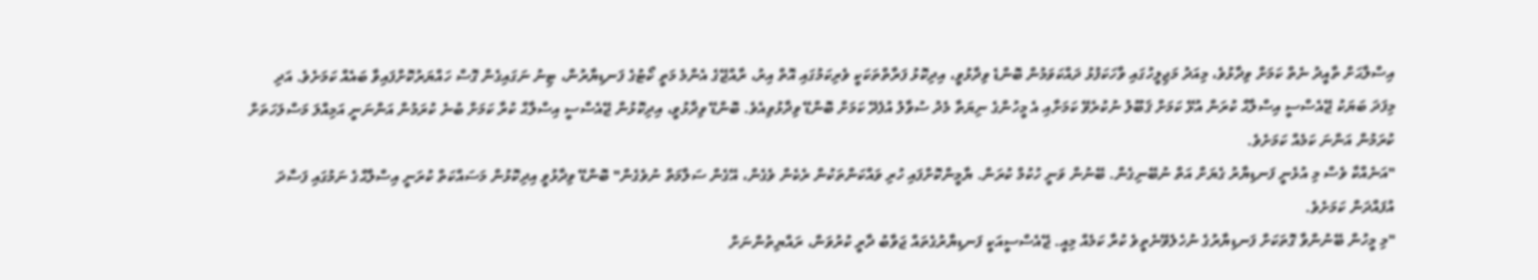އިސްލާޙަށް ތާއީދު ނެތް ކަމަށް ވިދާޅުވެ، މިއަދު މަޖިލީހުގައި ވާހަކަފުޅު ދައްކަވަމުން ބޮންޑެ ވިދާޅުވީ، އިދިކޮޅު ފަރާތްތަކަކީ ވެރިކަމުގައި އޮތް އިރު، ރާއްޖޭގެ އެންމެ މަތީ ކޯޓުގެ ފަނޑިޔާރުން، ޓިނު ނަގައިގެން ގޮސް ހައްޔަރުކޮށްފައިވާ ބައެއް ކަމަށެވެ. އަދި މިފަދަ ބަޔަކު ޖޭއެސްސީ އިސްލާޙް ކުރަން އުޅޭ ކަމަށް ޤަބޫލު ނުކުރެވޭ ކަމަށާއި އެ މީހުންގެ ނިޔަތާ މެދު ސުވާލު އުފެދޭ ކަމަށް ބޮންޑޭ ވިދާޅުވިއެވެ. ބޮންޑޭ ވިދާޅުވީ، އިދިކޮޅުން ޖޭއެސްސީ އިސްލާޙް ކުރާ ކަމަށް ބުނެ ކުރަމުން އަންނަނީ އަމިއްލަ މަސްލަހަތަށް ކުރަމުން އަންނަ ކަމެއް ކަމަށެވެ.
"އަނެއްކާ ވެސް މި އުޅެނީ ފަނޑިޔާރު ގެޔަށް އަތް ނުބޭނިގެން. ބޭނުން ވަނީ ހުކުމް ކުރަން. ޔާމީންކޮށްފައި ހުރި ވައްކަންތަކުން ރެކެން ވެގެން، އޭގެން ސަލާމަތް ނުވެގެން" ބޮންޑޭ ވިދާޅުވީ އިދިކޮޅުން މަސައްކަތް ކުރަނީ އިސްލާޙްގެ ނަމުގައި ފަސާދަ އުފައްދަން ކަމަށެވެ.
"މި މީހުން ބޭނުންވާ ގޮތަކަށް ފަނޑިޔާރުގެ ނުހެލެވޭނެތީވެ ކުރާ ކަމެއް މިއީ. ޖޭއެސްސީއަކީ ފަނޑިޔާރުގެތައް ޖަވާބު ދާރީ ކުރުވަން، ރައްޔިތުންނަށް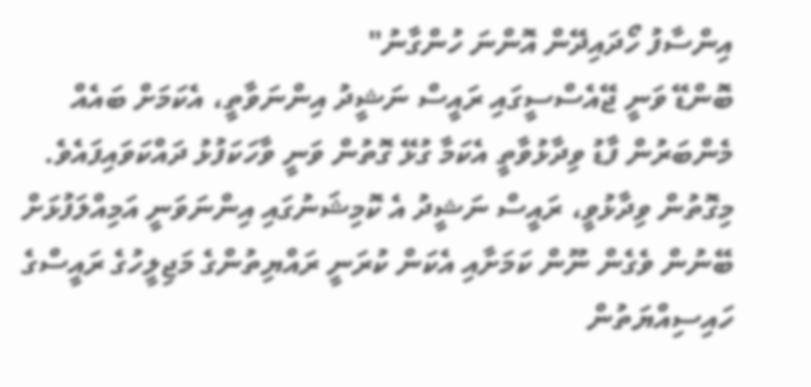އިންސާފު ހޯދައިދޭން އޮންނަ ހުންގާނު"
ބޮންޑޭ ވަނީ ޖޭއެސްސީގައި ރައީސް ނަޝީދު އިންނަވާތީ، އެކަމަށް ބައެއް މެންބަރުން ފާޑު ވިދާޅުވާތީ އެކަމާ ގުޅޭ ގޮތުން ވަނީ ވާހަކަފުޅު ދައްކަވައިފައެވެ. މިގޮތުން ވިދާޅުވީ، ރައީސް ނަޝީދު އެ ކޮމިޝަނުގައި އިންނަވަނީ އަމިއްލަފުޅަށް ބޭނުން ވެގެން ނޫން ކަމަށާއި އެކަން ކުރަނީ ރައްޔިތުންގެ މަޖިލީހުގެ ރައީސްގެ ހައިސިއްޔަތުން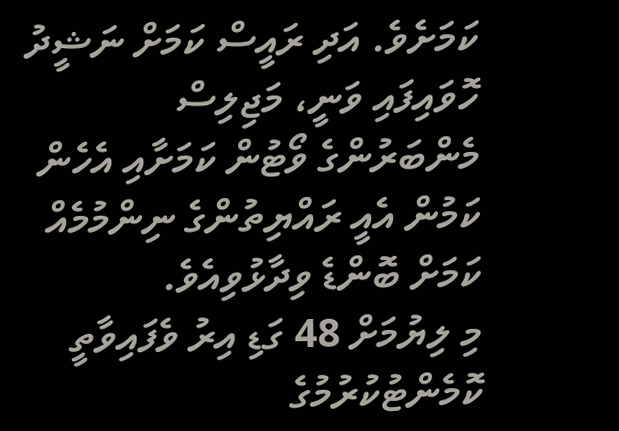ކަމަށެވެ. އަދި ރައީސް ކަމަށް ނަޝީދު ހޮވައިފައި ވަނީ، މަޖިލިސް މެންބަރުންގެ ވޯޓުން ކަމަށާއި އެހެން ކަމުން އެއީ ރައްޔިތުންގެ ނިންމުމެއް ކަމަށް ބޮންޑެ ވިދާޅުވިއެވެ.
މި ލިޔުމަށް 48 ގަޑި އިރު ވެފައިވާތީ ކޮމެންޓުކުރުމުގެ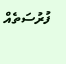ފުރުސަތެއް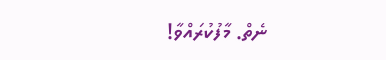ނެތް. މާފުކުރައްވާ!